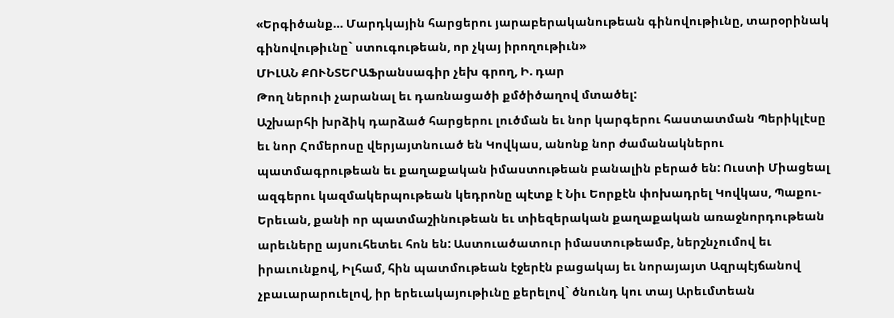«Երգիծանք… Մարդկային հարցերու յարաբերականութեան գինովութիւնը, տարօրինակ գինովութիւնը` ստուգութեան, որ չկայ իրողութիւն»
ՄԻԼԱՆ ՔՈՒՆՏԵՐԱՖրանսագիր չեխ գրող, Ի. դար
Թող ներուի չարանալ եւ դառնացածի քմծիծաղով մտածել:
Աշխարհի խրձիկ դարձած հարցերու լուծման եւ նոր կարգերու հաստատման Պերիկլէսը եւ նոր Հոմերոսը վերյայտնուած են Կովկաս, անոնք նոր ժամանակներու պատմագրութեան եւ քաղաքական իմաստութեան բանալին բերած են: Ուստի Միացեալ ազգերու կազմակերպութեան կեդրոնը պէտք է Նիւ Եորքէն փոխադրել Կովկաս, Պաքու-Երեւան, քանի որ պատմաշինութեան եւ տիեզերական քաղաքական առաջնորդութեան արեւները այսուհետեւ հոն են: Աստուածատուր իմաստութեամբ, ներշնչումով եւ իրաւունքով, Իլհամ, հին պատմութեան էջերէն բացակայ եւ նորայայտ Ազրպէյճանով չբաւարարուելով, իր երեւակայութիւնը քերելով` ծնունդ կու տայ Արեւմտեան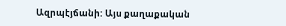Ազրպէյճանի: Այս քաղաքական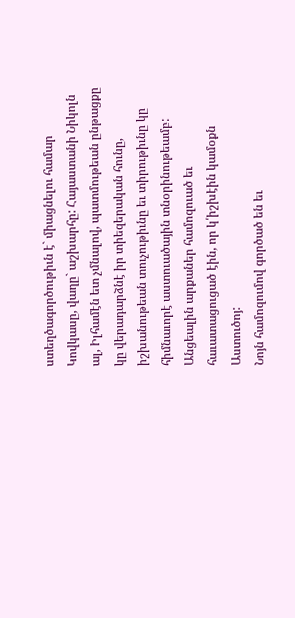ստեղծագործութիւն է` միացնելու համար Կովկասը, վաղը` աշխարհը: Հայաստանի Նիկոլն ալ, Իլհամէն ետ չմնալով, պատմութեան ընթացքը կը վերադարձնէ իր տիեզերական հունը, իշխանութեան տուչութիւնը եւ տիրութիւնը կը հիմնաւորէ աստուածային տնօրինութեամբ:
Անցեալին արքաներ համոզուած եւ հաւատացուցած էին, որ կ՛իշխէին կամօքն Աստուծոյ:
Նոյն համոզումով գործած են եւ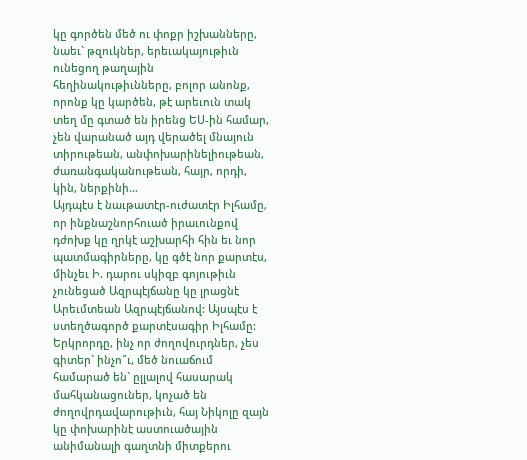կը գործեն մեծ ու փոքր իշխանները, նաեւ` թզուկներ, երեւակայութիւն ունեցող թաղային հեղինակութիւնները, բոլոր անոնք, որոնք կը կարծեն, թէ արեւուն տակ տեղ մը գտած են իրենց ԵՍ-ին համար, չեն վարանած այդ վերածել մնայուն տիրութեան, անփոխարինելիութեան, ժառանգականութեան, հայր, որդի, կին, ներքինի…
Այդպէս է նաւթատէր-ուժատէր Իլհամը, որ ինքնաշնորհուած իրաւունքով դժոխք կը ղրկէ աշխարհի հին եւ նոր պատմագիրները, կը գծէ նոր քարտէս, մինչեւ Ի. դարու սկիզբ գոյութիւն չունեցած Ազրպէյճանը կը լրացնէ Արեւմտեան Ազրպէյճանով: Այսպէս է ստեղծագործ քարտէսագիր Իլհամը:
Երկրորդը, ինչ որ ժողովուրդներ, չես գիտեր` ինչո՞ւ, մեծ նուաճում համարած են` ըլլալով հասարակ մահկանացուներ, կոչած են ժողովրդավարութիւն, հայ Նիկոլը զայն կը փոխարինէ աստուածային անիմանալի գաղտնի միտքերու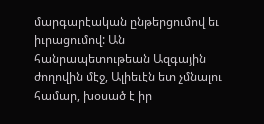մարգարէական ընթերցումով եւ իւրացումով: Ան հանրապետութեան Ազգային ժողովին մէջ, Ալիեւէն ետ չմնալու համար, խօսած է իր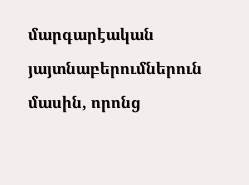մարգարէական յայտնաբերումներուն մասին, որոնց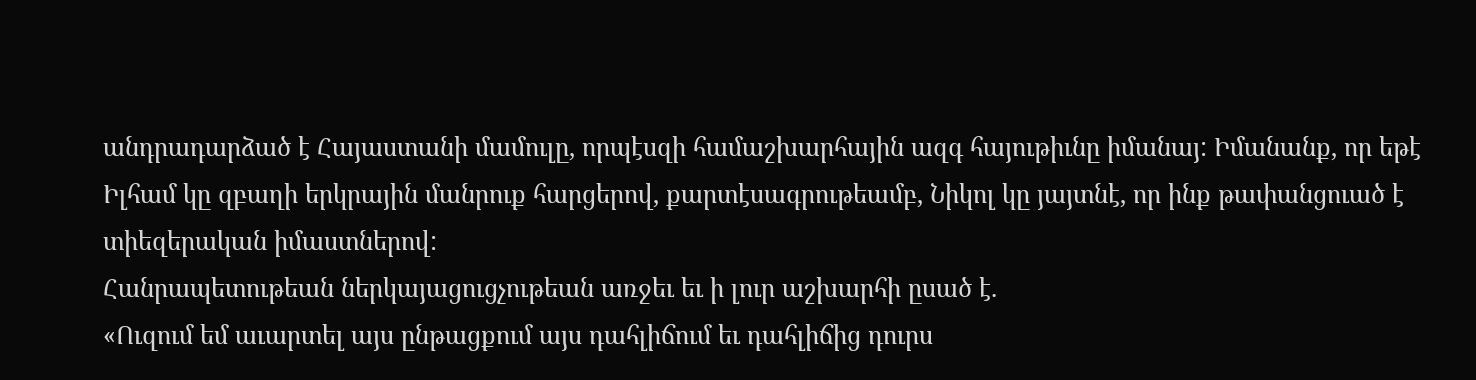անդրադարձած է Հայաստանի մամուլը, որպէսզի համաշխարհային ազգ հայութիւնը իմանայ: Իմանանք, որ եթէ Իլհամ կը զբաղի երկրային մանրուք հարցերով, քարտէսագրութեամբ, Նիկոլ կը յայտնէ, որ ինք թափանցուած է տիեզերական իմաստներով:
Հանրապետութեան ներկայացուցչութեան առջեւ եւ ի լուր աշխարհի ըսած է.
«Ուզում եմ աւարտել այս ընթացքում այս դահլիճում եւ դահլիճից դուրս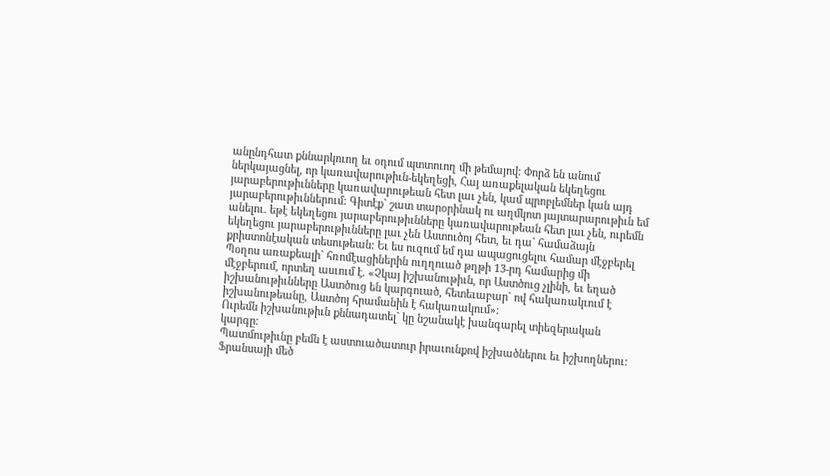անընդհատ քննարկուող եւ օդում պտտուող մի թեմայով: Փորձ են անում ներկայացնել, որ կառավարութիւն-եկեղեցի, Հայ առաքելական եկեղեցու յարաբերութիւնները կառավարութեան հետ լաւ չեն, կամ պրոբլեմներ կան այդ յարաբերութիւններում: Գիտէք` շատ տարօրինակ ու աղմկոտ յայտարարութիւն եմ անելու. եթէ եկեղեցու յարաբերութիւնները կառավարութեան հետ լաւ չեն, ուրեմն եկեղեցու յարաբերութիւնները լաւ չեն Աստուծոյ հետ, եւ դա` համաձայն քրիստոնէական տեսութեան: Եւ ես ուզում եմ դա ապացուցելու համար մէջբերել Պօղոս առաքեալի` հռոմէացիներին ուղղուած թղթի 13-րդ համարից մի մէջբերում, որտեղ ասւում է. «Չկայ իշխանութիւն, որ Աստծուց չլինի, եւ եղած իշխանութիւնները Աստծուց են կարգուած, հետեւաբար` ով հակառակւում է իշխանութեանը, Աստծոյ հրամանին է հակառակում»:
Ուրեմն իշխանութիւն քննադատել` կը նշանակէ խանգարել տիեզերական կարգը:
Պատմութիւնը բեմն է աստուածատուր իրաւունքով իշխածներու եւ իշխողներու: Ֆրանսայի մեծ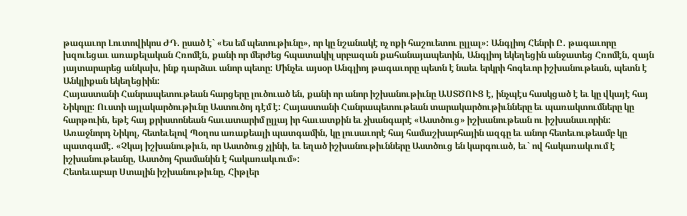թագաւոր Լուտովիկոս ԺԴ. ըսած է` «Ես եմ պետութիւնը», որ կը նշանակէ ոչ ոքի հաշուետու ըլլալ»: Անգլիոյ Հենրի Ը. թագաւորը խզուեցաւ առաքելական Հռոմէն, քանի որ մերժեց հպատակիլ սրբազան քահանայապետին, Անգլիոյ եկեղեցին անջատեց Հռոմէն, զայն յայտարարեց անկախ, ինք դարձաւ անոր պետը: Մինչեւ այսօր Անգլիոյ թագաւորը պետն է նաեւ երկրի հոգեւոր իշխանութեան, պետն է Անկլիքան եկեղեցիին:
Հայաստանի Հանրապետութեան հարցերը լուծուած են, քանի որ անոր իշխանութիւնը ԱՍՏԾՈՒՑ է, ինչպէս հասկցած է եւ կը վկայէ հայ Նիկոլը: Ուստի այլակարծութիւնը Աստուծոյ դէմ է: Հայաստանի Հանրապետութեան տարակարծութիւնները եւ պառակտումները կը հարթուին, եթէ հայ քրիստոնեան հաւատարիմ ըլլայ իր հաւատքին եւ չխանգարէ «Աստծուց» իշխանութեան ու իշխանաւորին: Առաջնորդ Նիկոլ, հետեւելով Պօղոս առաքեալի պատգամին, կը լուսաւորէ հայ համաշխարհային ազգը եւ անոր հետեւութեամբ կը պատգամէ. «Չկայ իշխանութիւն, որ Աստծուց չլինի, եւ եղած իշխանութիւնները Աստծուց են կարգուած, եւ` ով հակառակւում է իշխանութեանը, Աստծոյ հրամանին է հակառակւում»:
Հետեւաբար Ստալին իշխանութիւնը, Հիթլեր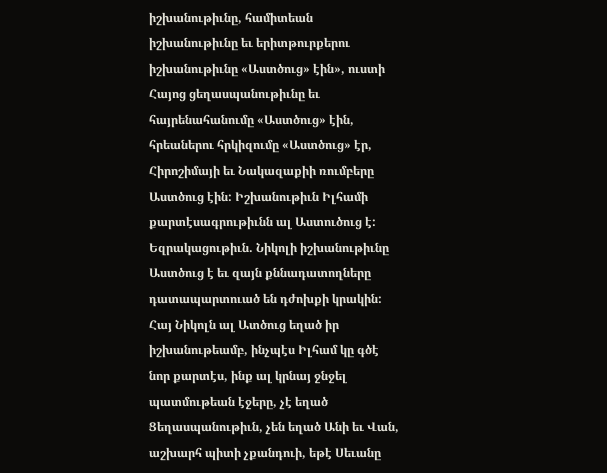իշխանութիւնը, համիտեան իշխանութիւնը եւ երիտթուրքերու իշխանութիւնը «Աստծուց» էին», ուստի Հայոց ցեղասպանութիւնը եւ հայրենահանումը «Աստծուց» էին, հրեաներու հրկիզումը «Աստծուց» էր, Հիրոշիմայի եւ Նակազաքիի ռումբերը Աստծուց էին: Իշխանութիւն Իլհամի քարտէսագրութիւնն ալ Աստուծուց է:
Եզրակացութիւն. Նիկոլի իշխանութիւնը Աստծուց է եւ զայն քննադատողները դատապարտուած են դժոխքի կրակին:
Հայ Նիկոլն ալ Ատծուց եղած իր իշխանութեամբ, ինչպէս Իլհամ կը գծէ նոր քարտէս, ինք ալ կրնայ ջնջել պատմութեան էջերը, չէ եղած Ցեղասպանութիւն, չեն եղած Անի եւ Վան, աշխարհ պիտի չքանդուի, եթէ Սեւանը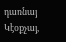դառնայ Կէօքչայ,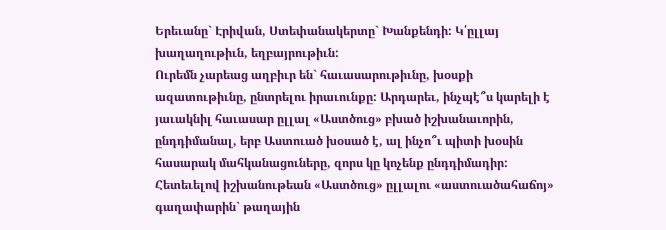Երեւանը` Էրիվան, Ստեփանակերտը` Խանքենդի: Կ՛ըլլայ խաղաղութիւն, եղբայրութիւն:
Ուրեմն չարեաց աղբիւր են` հաւասարութիւնը, խօսքի ազատութիւնը, ընտրելու իրաւունքը: Արդարեւ, ինչպէ՞ս կարելի է յաւակնիլ հաւասար ըլլալ «Աստծուց» բխած իշխանաւորին, ընդդիմանալ, երբ Աստուած խօսած է, ալ ինչո՞ւ պիտի խօսին հասարակ մահկանացուները, զորս կը կոչենք ընդդիմադիր: Հետեւելով իշխանութեան «Աստծուց» ըլլալու «աստուածահաճոյ» գաղափարին` թաղային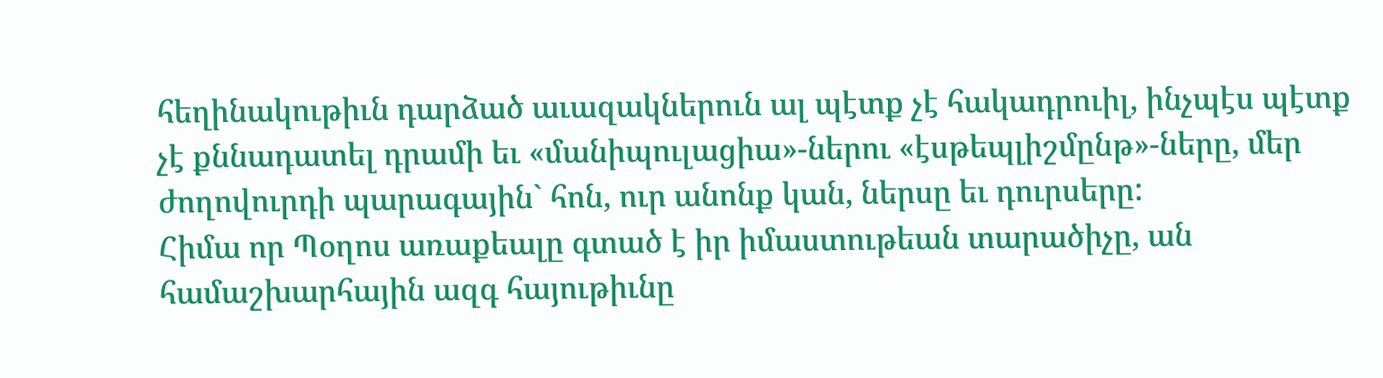հեղինակութիւն դարձած աւազակներուն ալ պէտք չէ հակադրուիլ, ինչպէս պէտք չէ քննադատել դրամի եւ «մանիպուլացիա»-ներու «էսթեպլիշմընթ»-ները, մեր ժողովուրդի պարագային` հոն, ուր անոնք կան, ներսը եւ դուրսերը:
Հիմա որ Պօղոս առաքեալը գտած է իր իմաստութեան տարածիչը, ան համաշխարհային ազգ հայութիւնը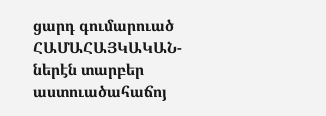ցարդ գումարուած ՀԱՄԱՀԱՅԿԱԿԱՆ-ներէն տարբեր աստուածահաճոյ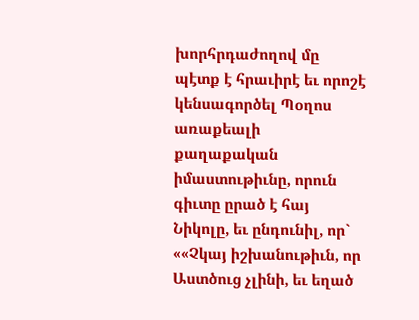խորհրդաժողով մը պէտք է հրաւիրէ եւ որոշէ կենսագործել Պօղոս առաքեալի քաղաքական իմաստութիւնը, որուն գիւտը ըրած է հայ Նիկոլը, եւ ընդունիլ, որ` ««Չկայ իշխանութիւն, որ Աստծուց չլինի, եւ եղած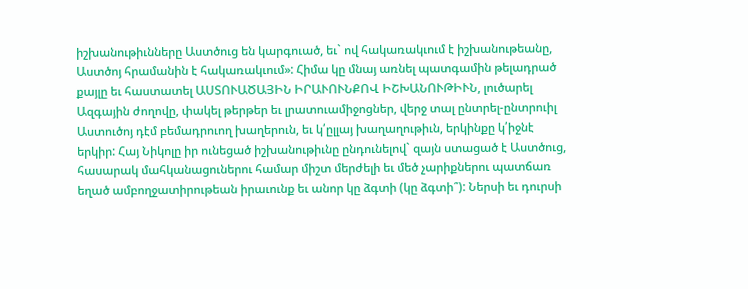իշխանութիւնները Աստծուց են կարգուած, եւ` ով հակառակւում է իշխանութեանը, Աստծոյ հրամանին է հակառակւում»: Հիմա կը մնայ առնել պատգամին թելադրած քայլը եւ հաստատել ԱՍՏՈՒԱԾԱՅԻՆ ԻՐԱՒՈՒՆՔՈՎ ԻՇԽԱՆՈՒԹԻՒՆ, լուծարել Ազգային ժողովը, փակել թերթեր եւ լրատուամիջոցներ, վերջ տալ ընտրել-ընտրուիլ Աստուծոյ դէմ բեմադրուող խաղերուն, եւ կ՛ըլլայ խաղաղութիւն, երկինքը կ՛իջնէ երկիր: Հայ Նիկոլը իր ունեցած իշխանութիւնը ընդունելով` զայն ստացած է Աստծուց, հասարակ մահկանացուներու համար միշտ մերժելի եւ մեծ չարիքներու պատճառ եղած ամբողջատիրութեան իրաւունք եւ անոր կը ձգտի (կը ձգտի՞): Ներսի եւ դուրսի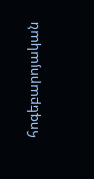հոգեբարոյական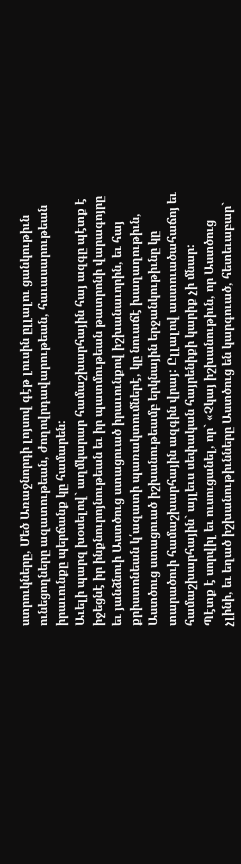ստրուկները, Մեծ Առաջնորդի լոյսով գէթ լուսին ըլլալու ցանկութիւն ունեցողները ազատութեան, ժողովրդավարութեան, հաւասարութեան իրաւունքը պերճանք կը համարեն:
Աւելի պարզ խօսելով` աղմկարար համաշխարհային հայ ազգը պէտք է իջեցնէ իր ինքնուրոյնութեան եւ իր պատմութեան թատրոնի վարագոյրը եւ յանձնուի Աստծուց ստացուած իրաւունքով իշխանաւորին, եւ հայ քրիստոնեան կ՛ազատի պառակտումներէ, կը նուաճէ խաղաղութիւն, Աստծուց ստացուած իշխանութեամբ երկնային երջանկութիւնը կը տարածուի համաշխարհային ազգին վրայ: Ըլլալով աստուածահաճոյ եւ համաշխարհային` այլեւս սեփական հայրենիքի կարիք չի մնար:
Պէտք է սորվիլ եւ ուսուցանել, որ` «Չկայ իշխանութիւն, որ Աստծուց չլինի, եւ եղած իշխանութիւնները Աստծուց են կարգուած, հետեւաբար`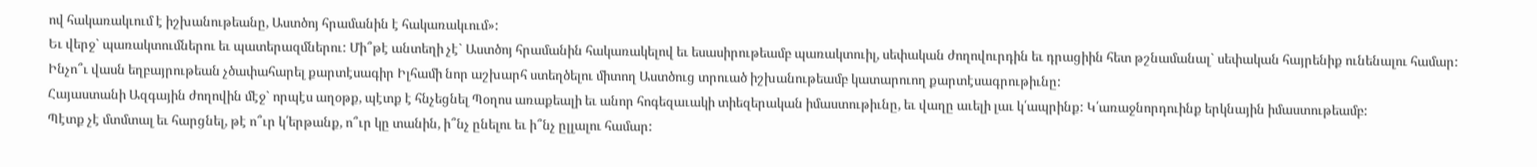ով հակառակւում է իշխանութեանը, Աստծոյ հրամանին է հակառակւում»:
Եւ վերջ` պառակտումներու եւ պատերազմներու: Մի՞թէ անտեղի չէ` Աստծոյ հրամանին հակառակելով եւ եսասիրութեամբ պառակտուիլ, սեփական ժողովուրդին եւ դրացիին հետ թշնամանալ` սեփական հայրենիք ունենալու համար:
Ինչո՞ւ վասն եղբայրութեան չծափահարել քարտէսագիր Իլհամի նոր աշխարհ ստեղծելու միտող Աստծուց տրուած իշխանութեամբ կատարուող քարտէսագրութիւնը:
Հայաստանի Ազգային ժողովին մէջ` որպէս աղօթք, պէտք է հնչեցնել Պօղոս առաքեալի եւ անոր հոգեզաւակի տիեզերական իմաստութիւնը, եւ վաղը աւելի լաւ կ՛ապրինք: Կ՛առաջնորդուինք երկնային իմաստութեամբ:
Պէտք չէ մտմտալ եւ հարցնել, թէ ո՞ւր կ՛երթանք, ո՞ւր կը տանին, ի՞նչ ընելու եւ ի՞նչ ըլլալու համար: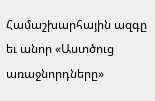Համաշխարհային ազգը եւ անոր «Աստծուց առաջնորդները»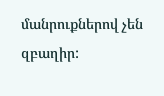մանրուքներով չեն զբաղիր: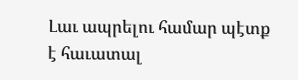Լաւ ապրելու համար պէտք է հաւատալ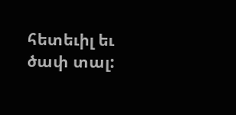հետեւիլ եւ ծափ տալ: